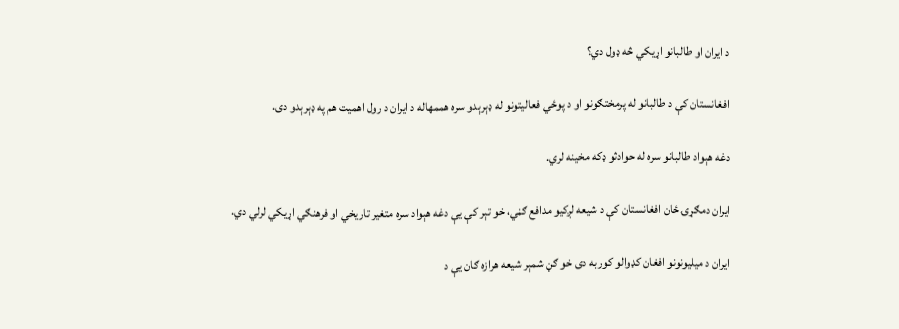د ایران او طالبانو اړیکي څه ډول دي؟

افغانستان کې د طالبانو له پرمختګونو او د پوځي فعالیتونو له ډېرېدو سره هممهاله د ایران د رول اهمیت هم په ډېرېدو دی.

دغه هېواد طالبانو سره له حوادثو ډکه مخینه لري.

ایران دمګړۍ ځان افغانستان کې د شیعه لږکیو مدافع ګڼي، خو تېر کې یې دغه هېواد سره متغیر تاریخي او فرهنګي اړیکي لرلي دي.

ایران د میلیونونو افغان کډوالو کوربه دی خو ګڼ شمېر شیعه هرازه ګان یې د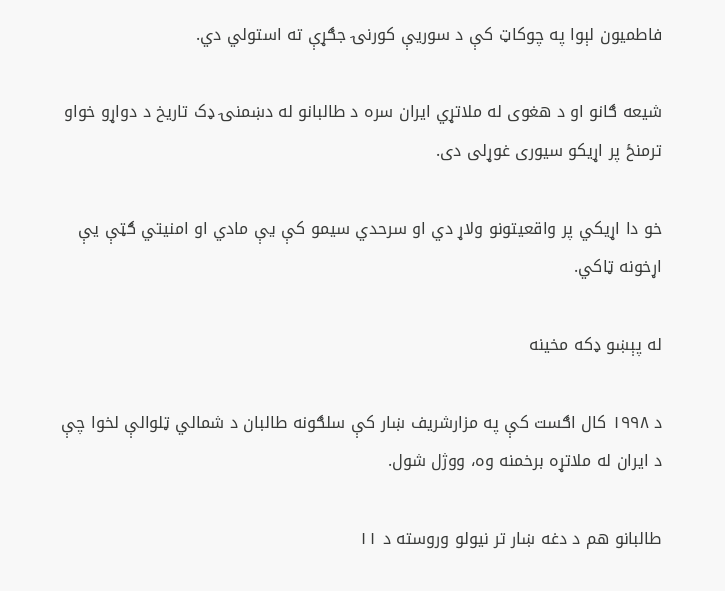فاطمیون لېوا په چوکاټ کې د سوریې کورنۍ جګړې ته استولي دي.

شیعه ګانو او د هغوی له ملاتړي ایران سره د طالبانو له دښمنۍ ډک تاریخ د دواړو خواو ترمنځ پر اړیکو سیوری غوړلی دی.

خو دا اړیکي پر واقعیتونو ولاړ دي او سرحدي سیمو کې یې مادي او امنیتي ګټې یې اړخونه ټاکي.

له پېښو ډکه مخینه

د ۱۹۹۸ کال اګست کې په مزارشریف ښار کې سلګونه طالبان د شمالي ټلوالې لخوا چې د ایران له ملاتړه برخمنه وه، ووژل شول.

طالبانو هم د دغه ښار تر نیولو وروسته د ۱۱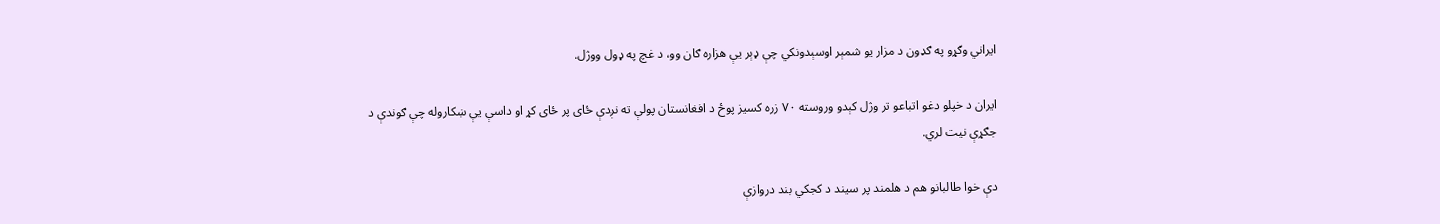ایراني وګړو په ګډون د مزار یو شمېر اوسېدونکي چې ډېر یې هزاره ګان وو، د غچ په ډول ووژل.

ایران د خپلو دغو اتباعو تر وژل کېدو وروسته ۷۰ زره کسیز پوځ د افغانستان پولې ته نږدې ځای پر ځای کړ او داسې یې ښکاروله چې ګوندې د جګړې نیت لري.

دې خوا طالبانو هم د هلمند پر سیند د کجکي بند دروازې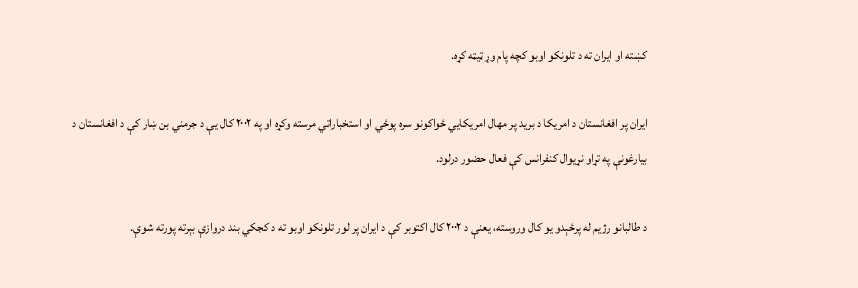کښته او ایران ته د تلونکو اوبو کچه پام وړ ټیټه کړه.

ایران پر افغانستان د امریکا د برید پر مهال امریکايي ځواکونو سره پوځي او استخباراتي مرسته وکړه او په ۲۰۰۲ کال یې د جرمني بن ښار کې د افغانستان د بیارغونې په تړاو نړیوال کنفرانس کې فعال حضور درلود.

د طالبانو رژیم له پرځېدو یو کال وروسته، یعنې د ۲۰۰۲ کال اکتوبر کې د ایران پر لور تلونکو اوبو ته د کجکي بند دروازې بېرته پورته شوې.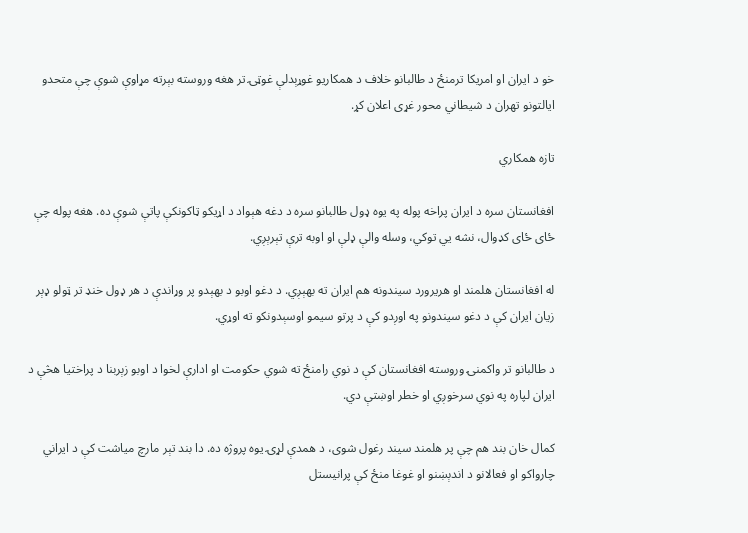خو د ایران او امریکا ترمنځ د طالبانو خلاف د همکاریو غوړېدلې غوټۍ تر هغه وروسته بېرته مړاوې شوې چې متحدو ایالتونو تهران د شیطاني محور غړی اعلان کړ.

تازه همکاري

افغانستان سره د ایران پراخه پوله په یوه ډول طالبانو سره د دغه هېواد د اړیکو ټاکونکې پاتې شوې ده. هغه پوله چې ځای ځای کډوال، نشه يي توکي، وسله والې ډلې او اوبه ترې تېرېږي.

له افغانستان هلمند او هریرورد سیندونه هم ایران ته بهېږي. د دغو اوبو د بهېدو پر وړاندې د هر ډول خنډ تر ټولو ډېر زیان ایران کې د دغو سیندونو په اوږدو کې د پرتو سیمو اوسېدونکو ته اوړي.

د طالبانو تر واکمنۍ وروسته افغانستان کې د نوي رامنځ ته شوي حکومت او ادارې لخوا د اوبو زېربنا د پراختیا هڅې د ایران لپاره په نوي سرخوږي او خطر اوښتې دي.

کمال خان بند هم چې پر هلمند سیند رغول شوی، د همدې لړۍ یوه پروژه ده. دا بند تېر مارچ میاشت کې د ایراني چارواکو او فعالانو د اندېښنو او غوغا منځ کې پرانیستل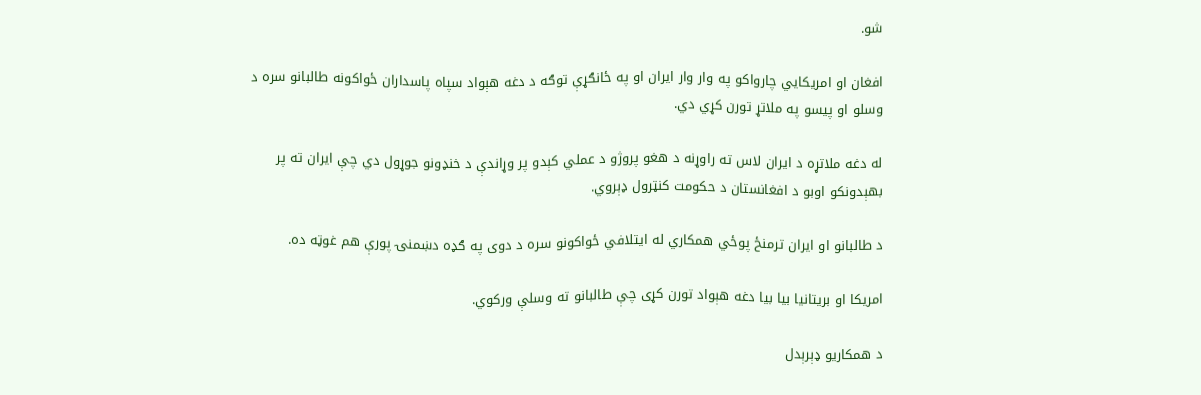شو.

افغان او امریکايي چارواکو په وار وار ایران او په ځانګړې توګه د دغه هېواد سپاه پاسداران ځواکونه طالبانو سره د وسلو او پیسو په ملاتړ تورن کړي دي.

له دغه ملاتړه د ایران لاس ته راوړنه د هغو پروژو د عملي کېدو پر وړاندې د خنډونو جوړول دي چې ایران ته پر بهېدونکو اوبو د افغانستان د حکومت کنټرول ډېروي.

د طالبانو او ایران ترمنځ پوځي همکاري له ایتلافي ځواکونو سره د دوی په ګډه دښمنۍ پورې هم غوټه ده.

امریکا او بریتانیا بیا بیا دغه هېواد تورن کړی چې طالبانو ته وسلې ورکوي.

د همکاریو ډېرېدل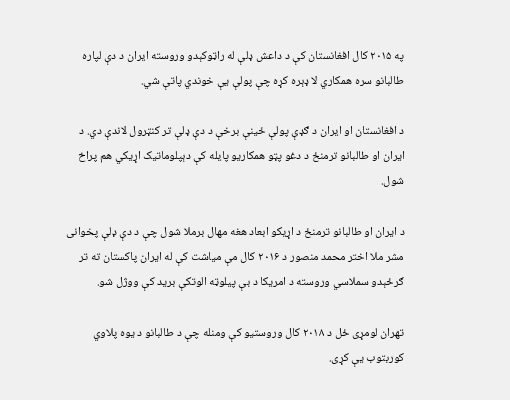په ۲۰۱۵ کال افغانستان کې د داعش ډلې له راټوکېدو وروسته ایران د دې لپاره طالبانو سره همکاري لا ډېره کړه چې پولې یې خوندي پاتې شي.

د افغانستان او ایران د ګډې پولې ځینې برخې د دې ډلې تر کنټرول لاندې دي. د ایران او طالبانو ترمنځ د دغو پټو همکاریو پایله کې دېپلوماتیک اړیکي هم پراخ شول.

د ایران او طالبانو ترمنځ د اړیکو ابعاد هغه مهال برملا شول چې د دې ډلې پخوانی مشر ملا اختر محمد منصور د ۲۰۱۶ کال مې میاشت کې له ایران پاکستان ته تر ګرځېدو سملاسي وروسته د امریکا د بې پیلوټه الوتکې برید کې ووژل شو.

تهران لومړی ځل د ۲۰۱۸ کال وروستیو کې ومنله چې د طالبانو د یوه پلاوي کوربتوب یې کړی.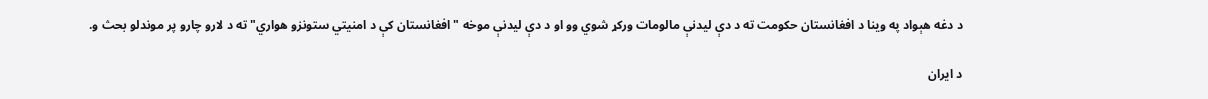د دغه هېواد په وینا د افغانستان حکومت ته د دې لیدنې مالومات ورکړ شوي وو او د دې لیدنې موخه "افغانستان کې د امنیتي ستونزو هواري" ته د لارو چارو پر موندلو بحث و.

د ایران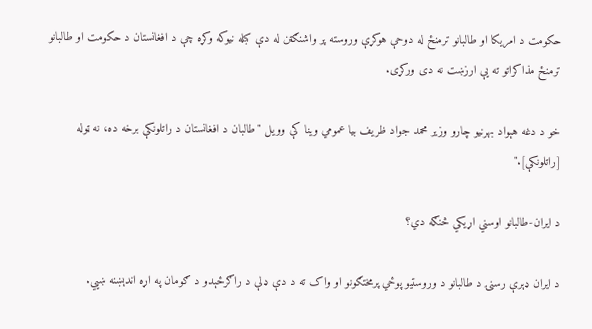حکومت د امریکا او طالبانو ترمنځ له دوحې هوکړې وروسته پر واشنګټن له دې کبله نیوکه وکړه چې د افغانستان د حکومت او طالبانو ترمنځ مذاکراتو ته یې ارزښت نه دی ورکړی.

خو د دغه هېواد بهرنیو چارو وزیر محمد جواد ظریف بیا عمومي وینا کې وویل "طالبان د افغانستان د راتلونکې برخه ده، نه ټوله [راتلونکې]."

د ایران-طالبانو اوسني اړیکي څنګه دي؟

د ایران ډېرې رسنۍ د طالبانو د وروستيو پوځي پرمختګونو او واک ته د دې ډلې د راګرځېدو د ګومان په اړه اندېښنه ښيي.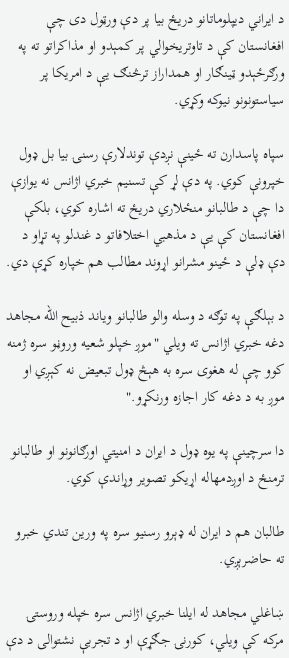د ایراني دیپلوماتانو دریځ بیا پر دې ورټول دی چې افغانستان کې د تاوتریخوالي پر کمېدو او مذاکراتو ته په ورګرځېدو ټینګار او همداراز ترڅنګ یې د امریکا پر سیاستونونو نیوکه وکړي.

سپاه پاسدارن ته ځینې نږدې توندلارې رسنۍ بیا بل ډول خپرونې کوي. په دې لړ کې تسنیم خبري اژانس نه یوازې دا چې د طالبانو منځلاري دریځ ته اشاره کوي، بلکې افغانستان کې یې د مذهبي اختلافاتو د غندلو په تړاو د دې ډلې د ځینو مشرانو اړوند مطالب هم خپاره کړې دي.

د بېلګې په توګه د وسله والو طالبانو ویاند ذبیح الله مجاهد دغه خبري اژانس ته ویلي "موږ خپلو شعیه وروڼو سره ژمنه کوو چې له هغوی سره به هېڅ ډول تبعیض نه کېږي او موږ به د دغه کار اجازه ورنکړو."

دا سرچینې په یوه ډول د ایران د امنیتي اورګانونو او طالبانو ترمنځ د اوږدمهاله اړیکو تصویر وړاندې کوي.

طالبان هم د ایران له ډېرو رسنیو سره په ورین تندي خبرو ته حاضرېږي.

ښاغلي مجاهد له ایلنا خبري اژانس سره خپله وروستۍ مرکه کې ویلي، کورنۍ جګړې او د تجربې نشتوالی د دې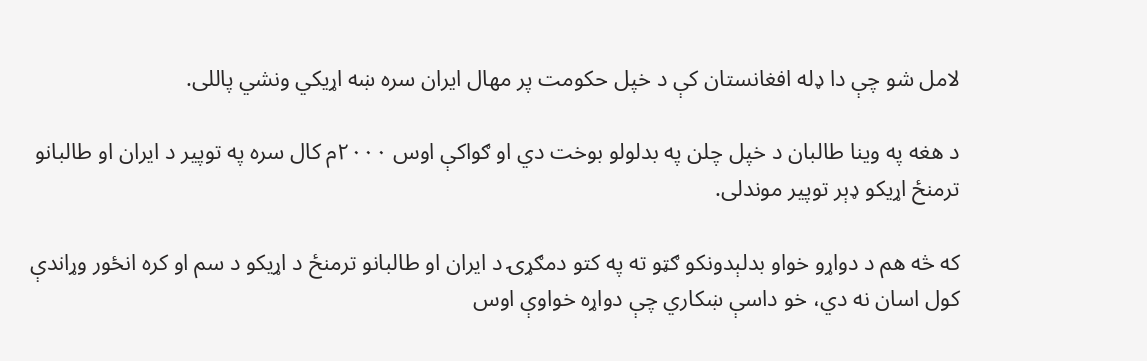لامل شو چې دا ډله افغانستان کې د خپل حکومت پر مهال ایران سره ښه اړیکي ونشي پاللی.

د هغه په وینا طالبان د خپل چلن په بدلولو بوخت دي او ګواکې اوس ۲۰۰۰م کال سره په توپیر د ایران او طالبانو ترمنځ اړیکو ډېر توپیر موندلی.

که څه هم د دواړو خواو بدلېدونکو ګټو ته په کتو دمګړۍ د ایران او طالبانو ترمنځ د اړیکو د سم او کره انځور وړاندې کول اسان نه دي، خو داسې ښکاري چې دواړه خواوې اوس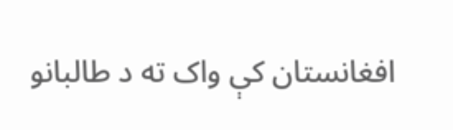افغانستان کې واک ته د طالبانو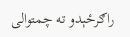راګرځېدو ته چمتوالی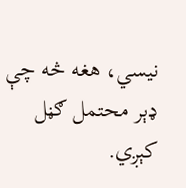نیسي، هغه څه چې ډېر محتمل ګڼل کېږي.